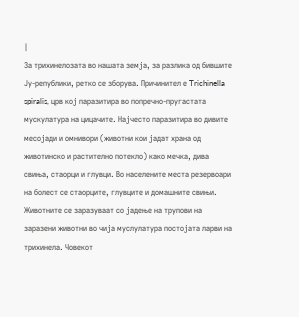|
За трихинелозата во нашата земја, за разлика од бившите Ју-републики, ретко се зборува. Причинител е Trichinella spiralis, црв кој паразитира во попречно-пругастата мускулатура на цицачите. Најчесто паразитира во дивите месојади и омнивори (животни кои јадат храна од животинско и растително потекло) како мечка, дива свиња, стаорци и глувци. Во населените места резервоари на болест се стаорците, глувците и домашните свињи.
Животните се заразуваат со јадење на трупови на заразени животни во чија муслулатура постојата ларви на трихинела. Човекот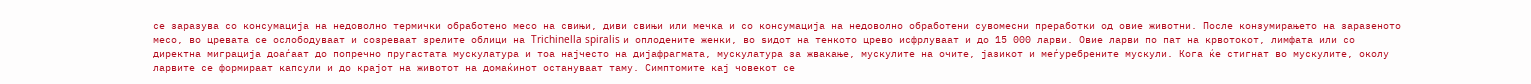се заразува со консумација на недоволно термички обработено месо на свињи, диви свињи или мечка и со консумација на недоволно обработени сувомесни преработки од овие животни. После конзумирањето на заразеното месо, во цревата се ослободуваат и созреваат зрелите облици на Trichinella spiralis и оплодените женки, во ѕидот на тенкото црево исфрлуваат и до 15 000 ларви. Овие ларви по пат на крвотокот, лимфата или со директна миграција доаѓаат до попречно пругастата мускулатура и тоа најчесто на дијафрагмата, мускулатура за жвакање, мускулите на очите, јазикот и меѓуребрените мускули. Кога ќе стигнат во мускулите, околу ларвите се формираат капсули и до крајот на животот на домаќинот остануваат таму. Симптомите кај човекот се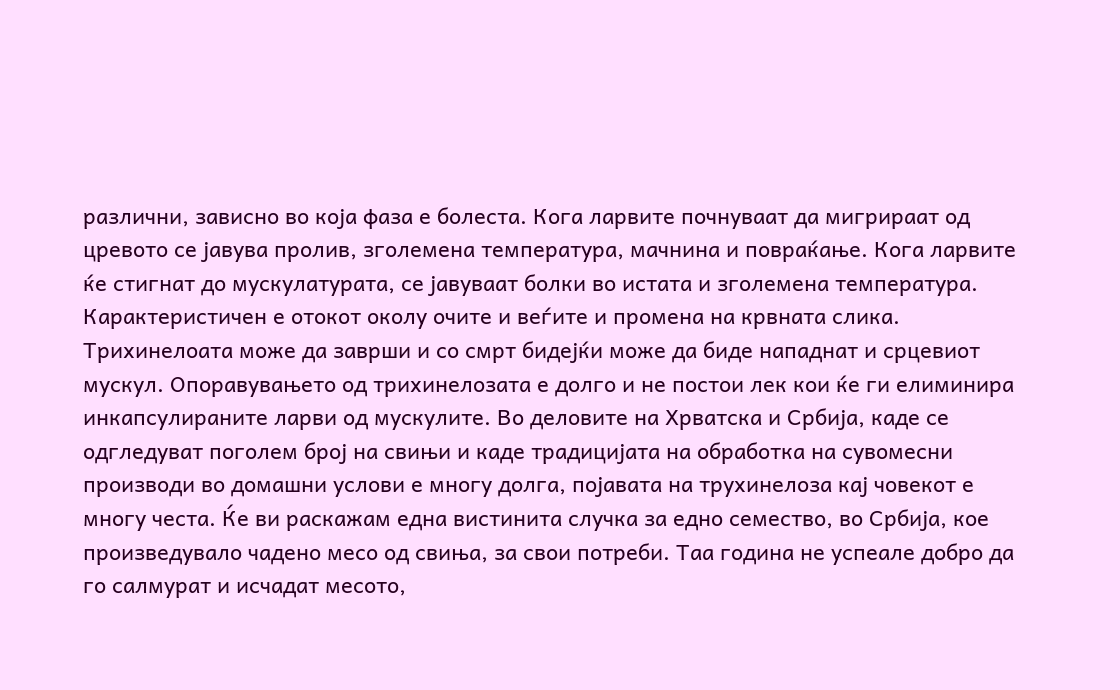различни, зависно во која фаза е болеста. Кога ларвите почнуваат да мигрираат од цревото се јавува пролив, зголемена температура, мачнина и повраќање. Кога ларвите ќе стигнат до мускулатурата, се јавуваат болки во истата и зголемена температура. Карактеристичен е отокот околу очите и веѓите и промена на крвната слика. Трихинелоата може да заврши и со смрт бидејќи може да биде нападнат и срцевиот мускул. Опоравувањето од трихинелозата е долго и не постои лек кои ќе ги елиминира инкапсулираните ларви од мускулите. Во деловите на Хрватска и Србија, каде се одгледуват поголем број на свињи и каде традицијата на обработка на сувомесни производи во домашни услови е многу долга, појавата на трухинелоза кај човекот е многу честа. Ќе ви раскажам една вистинита случка за едно семество, во Србија, кое произведувало чадено месо од свиња, за свои потреби. Таа година не успеале добро да го салмурат и исчадат месото,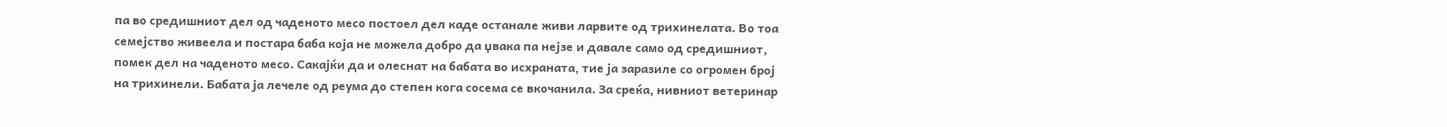па во средишниот дел од чаденото месо постоел дел каде останале живи ларвите од трихинелата. Во тоа семејство живеела и постара баба која не можела добро да џвака па нејзе и давале само од средишниот, помек дел на чаденото месо. Сакајќи да и олеснат на бабата во исхраната, тие ја заразиле со огромен број на трихинели. Бабата ја лечеле од реума до степен кога сосема се вкочанила. За среќа, нивниот ветеринар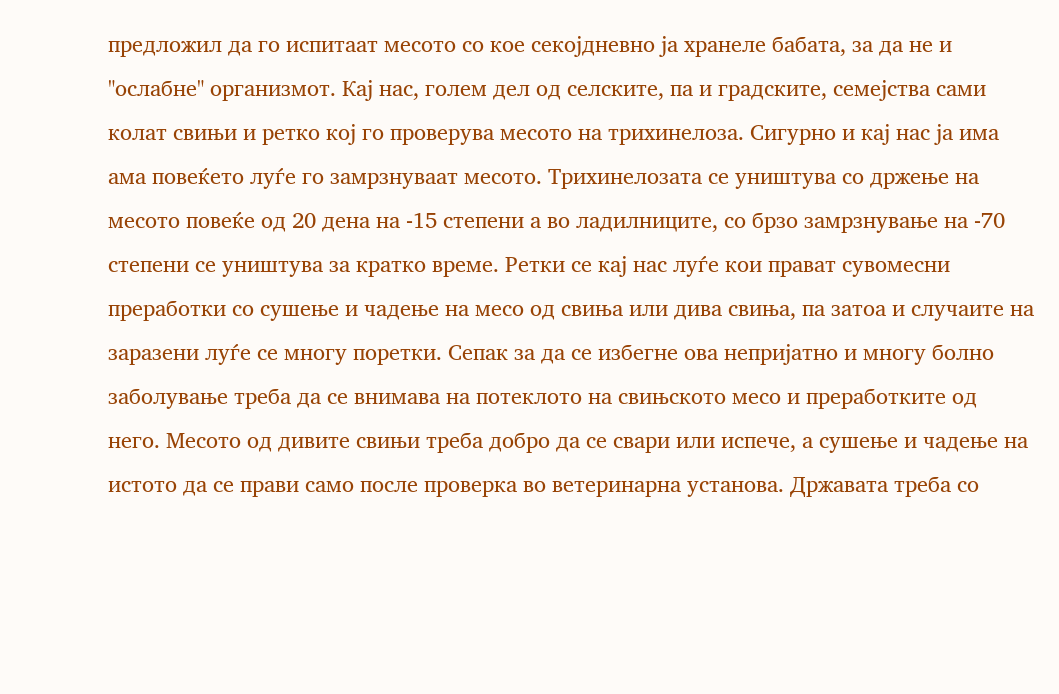предложил да го испитаат месото со кое секојдневно ја хранеле бабата, за да не и "ослабне" организмот. Кај нас, голем дел од селските, па и градските, семејства сами колат свињи и ретко кој го проверува месото на трихинелоза. Сигурно и кај нас ја има ама повеќето луѓе го замрзнуваат месото. Трихинелозата се уништува со држење на месото повеќе од 20 дена на -15 степени а во ладилниците, со брзо замрзнување на -70 степени се уништува за кратко време. Ретки се кај нас луѓе кои прават сувомесни преработки со сушење и чадење на месо од свиња или дива свиња, па затоа и случаите на заразени луѓе се многу поретки. Сепак за да се избегне ова непријатно и многу болно заболување треба да се внимава на потеклото на свињското месо и преработките од него. Месото од дивите свињи треба добро да се свари или испече, а сушење и чадење на истото да се прави само после проверка во ветеринарна установа. Државата треба со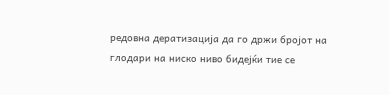редовна дератизација да го држи бројот на глодари на ниско ниво бидејќи тие се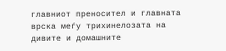главниот преносител и главната врска меѓу трихинелозата на дивите и домашните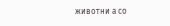животни а со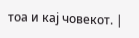тоа и кај човекот. |